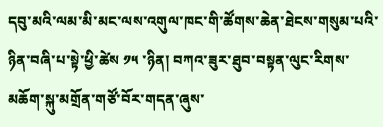དབུ་མའི་ལམ་མི་མང་ལས་འགུལ་ཁང་གི་ཚོགས་ཆེན་ཐེངས་གསུམ་པའི་ཉིན་བཞི་པ་སྟེ་ཕྱི་ཚེས ༡༥ ་ཉིན། བཀའ་ཟུར་ཐུབ་བསྟན་ལུང་རིགས་མཆོག་སྐུ་མགྲོན་གཙོ་བོར་གདན་ཞུས་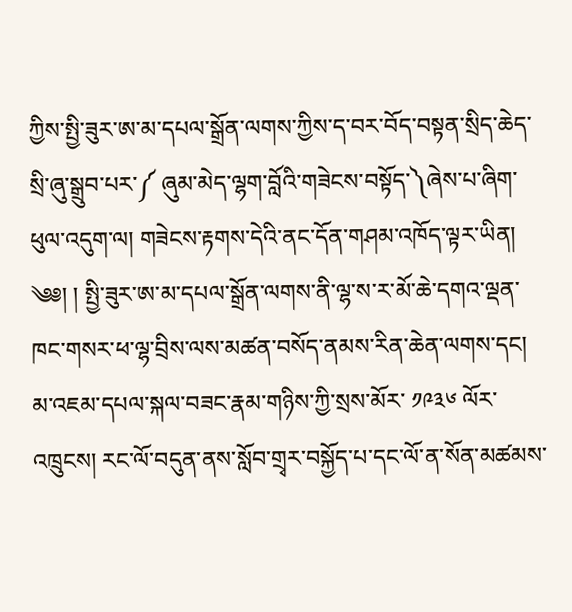ཀྱིས་སྤྱི་ཟུར་ཨ་མ་དཔལ་སྒྲོན་ལགས་ཀྱིས་ད་བར་བོད་བསྟན་སྲིད་ཆེད་སྲི་ཞུ་སྒྲུབ་པར་༼ ཞུམ་མེད་ལྷག་བློའི་གཟེངས་བསྟོད་༽ཞེས་པ་ཞིག་ཕུལ་འདུག་ལ། གཟེངས་རྟགས་དེའི་ནང་དོན་གཤམ་འཁོད་ལྟར་ཡིན།
༄༅། ། སྤྱི་ཟུར་ཨ་མ་དཔལ་སྒྲོན་ལགས་ནི་ལྷ་ས་ར་མོ་ཆེ་དགའ་ལྡན་ཁང་གསར་ཕ་ལྷ་བྲིས་ལས་མཚན་བསོད་ནམས་རིན་ཆེན་ལགས་དང། མ་འཇམ་དཔལ་སྐལ་བཟང་རྣམ་གཉིས་ཀྱི་སྲས་མོར་ ༡༩༣༦ ལོར་འཁྲུངས། རང་ལོ་བདུན་ནས་སློབ་གྲྭར་བསྐྱོད་པ་དང་ལོ་ན་སོན་མཚམས་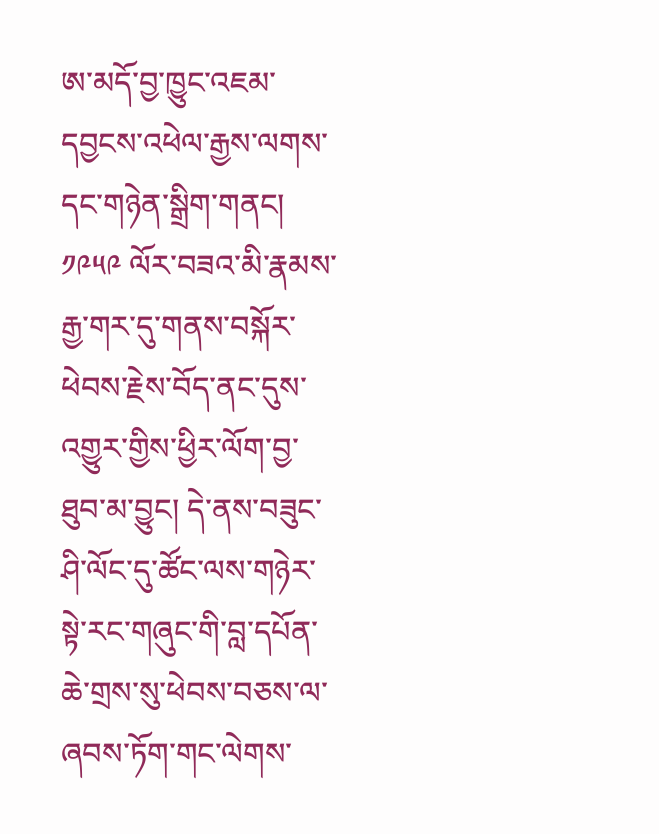ཨ་མདོ་བྱ་ཁྱུང་འཇམ་དབྱངས་འཕེལ་རྒྱས་ལགས་དང་གཉེན་སྒྲིག་གནང། ༡༩༥༩ ལོར་བཟའ་མི་རྣམས་རྒྱ་གར་དུ་གནས་བསྐོར་ཕེབས་རྗེས་བོད་ནང་དུས་འགྱུར་གྱིས་ཕྱིར་ལོག་བྱ་ཐུབ་མ་བྱུང། དེ་ནས་བཟུང་ཤི་ལོང་དུ་ཚོང་ལས་གཉེར་སྟེ་རང་གཞུང་གི་བླ་དཔོན་ཆེ་གྲས་སུ་ཕེབས་བཅས་ལ་ཞབས་ཏོག་གང་ལེགས་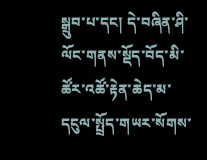སྒྲུབ་པ་དང། དེ་བཞིན་ཤི་ལོང་གནས་སྡོད་བོད་མི་ཚོར་འཚོ་རྟེན་ཆེད་མ་དངུལ་སྤྲོད་གཡར་སོགས་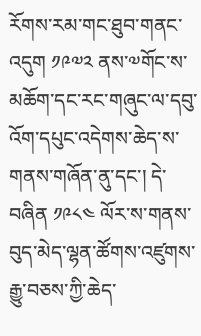རོགས་རམ་གང་ཐུབ་གནང་འདུག ༡༩༧༢ ནས་༧གོང་ས་མཆོག་དང་རང་གཞུང་ལ་དབུ་འོག་དཔུང་འདེགས་ཆེད་ས་གནས་གཞོན་ནུ་དང་། དེ་བཞིན ༡༩༨༤ ལོར་ས་གནས་བུད་མེད་ལྷན་ཚོགས་འཛུགས་རྒྱུ་བཅས་ཀྱི་ཆེད་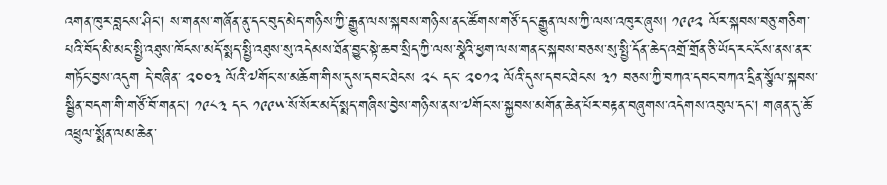འགན་ཁུར་བླངས་ཤིང། ས་གནས་གཞོན་ནུ་དང་བུད་མེད་གཉིས་ཀྱི་རྒྱུན་ལས་སྐབས་གཉིས་ནང་ཚོགས་གཙོ་དང་རྒྱུན་ལས་ཀྱི་ལས་འཁུར་ཞུས། ༡༩༩༢ ལོར་སྐབས་བཅུ་གཅིག་པའི་བོད་མི་མང་སྤྱི་འཐུས་ཁོངས་མདོ་སྨད་སྤྱི་འཐུས་སུ་འདེམས་ཐོན་བྱུང་སྟེ་ཆབ་སྲིད་ཀྱི་ལས་སྣེའི་ཕྱག་ལས་གནང་སྐབས་བཅས་སུ་སྤྱི་དོན་ཆེད་འགྲོ་གྲོན་ཅི་ཡོད་རང་ངོས་ནས་ནར་གཏོང་བྱས་འདུག དེ་བཞིན་ ༢༠༠༣ ལོའི་༧གོང་ས་མཆོག་གིས་དུས་དབང་ཐེངས ༢༨ དང་ ༢༠༡༢ ལོའི་དུས་དབང་ཐེངས ༣༡ བཅས་ཀྱི་བཀའ་དབང་བཀའ་དྲིན་སྩོལ་སྐབས་སྦྱིན་བདག་གི་གཙོ་བོ་གནང། ༡༩༨༣ དང ༡༩༩༥་སོ་སོར་མདོ་སྨད་གཞིས་བྱེས་གཉིས་ནས་༧གོང་ས་སྐྱབས་མགོན་ཆེན་པོར་བརྟན་བཞུགས་འདེགས་འབུལ་དང། གཞན་དུ་ཆོ་འཕྲུལ་སྨོན་ལམ་ཆེན་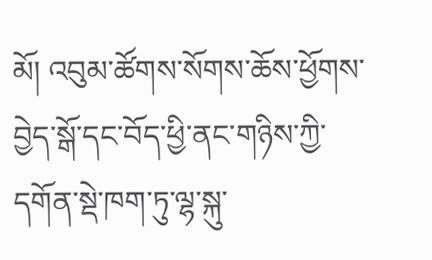མོ། འབུམ་ཚོགས་སོགས་ཆོས་ཕྱོགས་བྱེད་སྒོ་དང་བོད་ཕྱི་ནང་གཉིས་ཀྱི་དགོན་སྡེ་ཁག་ཏུ་ལྷ་སྐུ་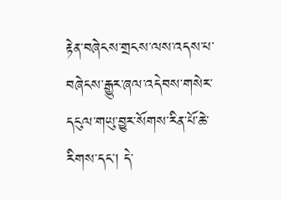རྟེན་བཞེངས་གྲངས་ལས་འདས་པ་བཞེངས་རྒྱུར་ཞལ་འདེབས་གསེར་དངུལ་གཡུ་བྱུར་སོགས་རིན་པོ་ཆེ་རིགས་དང། དེ་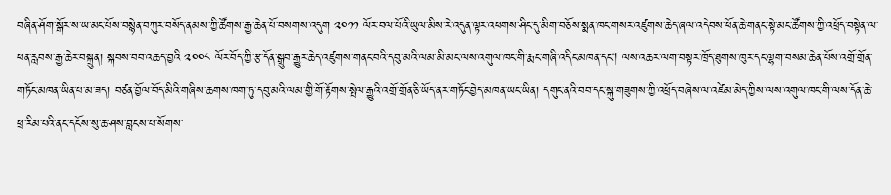བཞིན་ཤོག་སྒོར་ས་ཡ་མང་པོས་བསྙེན་བཀུར་བསོད་ནམས་ཀྱི་ཚོགས་རྒྱ་ཆེན་པོ་བསགས་འདུག ༢༠༡༡ ལོར་བལ་པོའི་ཡུལ་མིས་རེ་འདུན་ལྟར་འཕགས་ཤིང་དུ་མིག་བཅོས་སྨན་ཁང་གསར་འཛུགས་ཆེད་ཞལ་འདེབས་ཕོན་ཆེ་གནང་སྟེ་མང་ཚོགས་ཀྱི་འཕྲོད་བསྟེན་ལ་ཕན་རླབས་རྒྱ་ཆེར་བསྐྲུན། སྐབས་བབ་འཆད་བྱའི ༢༠༠༨ ལོར་བོད་ཀྱི་རྩ་དོན་སྒྲུབ་རྒྱུར་ཆེད་འཛུགས་གནང་བའི་དབུ་མའི་ལམ་མི་མང་ལས་འགུལ་ཁང་གི་རྨང་གཞི་འདིང་མཁན་དང། ལས་འཆར་ལག་བསྟར་ཁྲོད་ཐུགས་ཁུར་དང་ལྷག་བསམ་ཆེན་པོས་འགྲོ་གྲོན་གཏོང་མཁན་ཡིན་པ་མ་ཟད། བཙན་བྱོལ་བོད་མིའི་གཞིས་ཆགས་ཁག་ཏུ་དབུ་མའི་ལམ་གྱི་གོ་རྟོགས་སྤེལ་རྒྱུའི་འགྲོ་གྲོན་ཅི་ཡོད་ནར་གཏོང་བྱེད་མཁན་ཡང་ཡིན། དགུང་ནའི་བབ་དང་སྐུ་གཟུགས་ཀྱི་འཕྲོད་བཞེས་ལ་འཛེམ་མེད་ཀྱིས་ལས་འགུལ་ཁང་གི་ལས་དོན་ཆེ་ཕྲ་རིམ་པའི་ནང་དངོས་སུ་ཆ་ཤས་བླངས་པ་སོགས་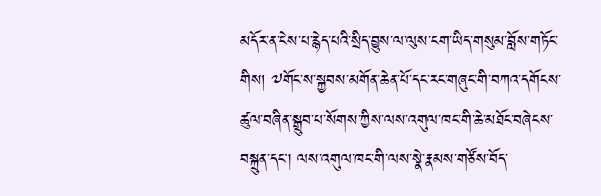མདོར་ན་ངེས་པ་རྙེད་པའི་སྲིད་བྱུས་ལ་ལུས་ངག་ཡིད་གསུམ་བློས་གཏོང་གིས། ༧གོང་ས་སྐྱབས་མགོན་ཆེན་པོ་དང་རང་གཞུང་གི་བཀའ་དགོངས་ཚུལ་བཞིན་སྒྲུབ་པ་སོགས་ཀྱིས་ལས་འགུལ་ཁང་གི་ཆེ་མཐོང་བཞེངས་བསྐྲུན་དང། ལས་འགུལ་ཁང་གི་ལས་སྣེ་རྣམས་གཙོས་བོད་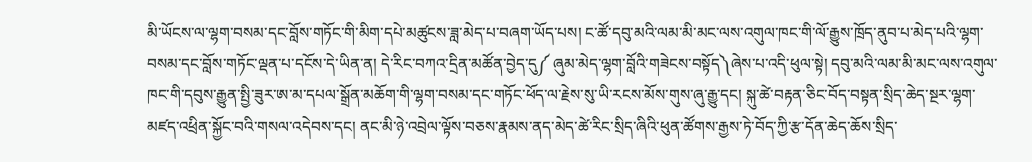མི་ཡོངས་ལ་ལྷག་བསམ་དང་བློས་གཏོང་གི་མིག་དཔེ་མཚུངས་ཟླ་མེད་པ་བཞག་ཡོད་པས། ང་ཚོ་དབུ་མའི་ལམ་མི་མང་ལས་འགུལ་ཁང་གི་ལོ་རྒྱུས་ཁྲོད་ནུབ་པ་མེད་པའི་ལྷག་བསམ་དང་བློས་གཏོང་ལྡན་པ་དངོས་དེ་ཡིན་ན། དེ་རིང་བཀའ་དྲིན་མཚོན་བྱེད་དུ༼ ཞུམ་མེད་ལྷག་བློའི་གཟེངས་བསྟོད༽ཞེས་པ་འདི་ཕུལ་སྟེ། དབུ་མའི་ལམ་མི་མང་ལས་འགུལ་ཁང་གི་དབུས་རྒྱུན་སྤྱི་ཟུར་ཨ་མ་དཔལ་སྒྲོན་མཆོག་གི་ལྷག་བསམ་དང་གཏོང་ཕོད་ལ་རྗེས་སུ་ཡི་རངས་མོས་གུས་ཞུ་རྒྱུ་དང། སྐུ་ཚེ་བརྟན་ཅིང་བོད་བསྟན་སྲིད་ཆེད་སྔར་ལྷག་མཛད་འཕྲིན་སྐྱོང་བའི་གསལ་འདེབས་དང། ནང་མི་ཉེ་འབྲེལ་ལྟོས་བཅས་རྣམས་ནད་མེད་ཚེ་རིང་སྲིད་ཞིའི་ཕུན་ཚོགས་རྒྱས་ཏེ་བོད་ཀྱི་རྩ་དོན་ཆེད་ཆོས་སྲིད་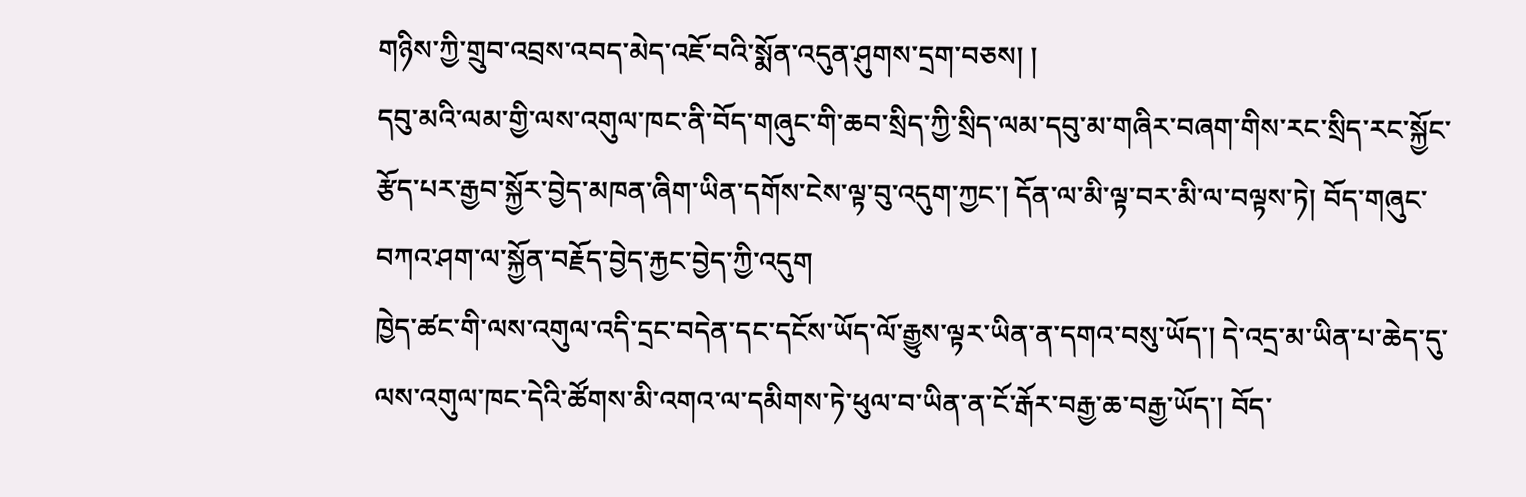གཉིས་ཀྱི་གྲུབ་འབྲས་འབད་མེད་འཇོ་བའི་སྨོན་འདུན་ཤུགས་དྲག་བཅས། །
དབུ་མའི་ལམ་གྱི་ལས་འགུལ་ཁང་ནི་བོད་གཞུང་གི་ཆབ་སྲིད་ཀྱི་སྲིད་ལམ་དབུ་མ་གཞིར་བཞག་གིས་རང་སྲིད་རང་སྐྱོང་རྩོད་པར་རྒྱབ་སྐྱོར་བྱེད་མཁན་ཞིག་ཡིན་དགོས་ངེས་ལྟ་བུ་འདུག་ཀྱང་། དོན་ལ་མི་ལྟ་བར་མི་ལ་བལྟས་ཏེ། བོད་གཞུང་བཀའ་ཤག་ལ་སྐྱོན་བརྗོད་བྱེད་རྐྱང་བྱེད་ཀྱི་འདུག
ཁྱེད་ཚང་གི་ལས་འགུལ་འདི་དྲང་བདེན་དང་དངོས་ཡོད་ལོ་རྒྱུས་ལྟར་ཡིན་ན་དགའ་བསུ་ཡོད་། དེ་འདྲ་མ་ཡིན་པ་ཆེད་དུ་ལས་འགུལ་ཁང་དེའི་ཚོགས་མི་འགའ་ལ་དམིགས་ཏེ་ཕུལ་བ་ཡིན་ན་ངོ་རྒོར་བརྒྱ་ཆ་བརྒྱ་ཡོད་། བོད་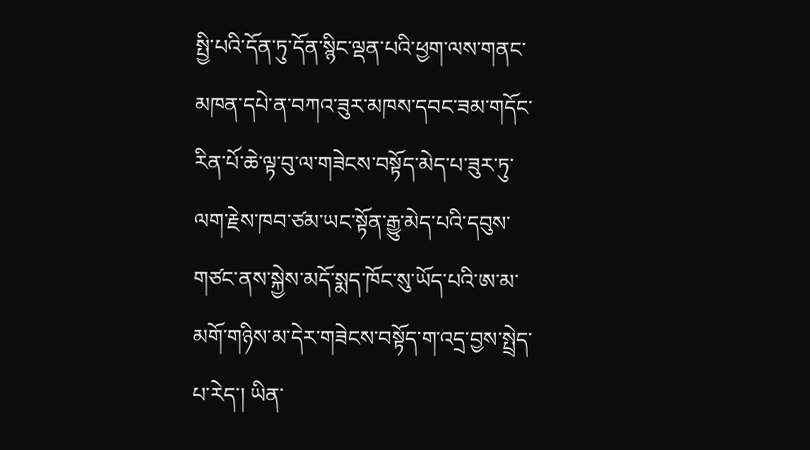སྤྱི་པའི་དོན་ཏུ་དོན་སྙིང་ལྡན་པའི་ཕྱག་ལས་གནང་མཁན་དཔེ་ན་བཀའ་ཟུར་མཁས་དབང་ཟམ་གདོང་རིན་པོ་ཆེ་ལྟ་བུ་ལ་གཟེངས་བསྟོད་མེད་པ་ཟུར་ཏུ་ལག་རྗེས་ཁབ་ཙམ་ཡང་སྟོན་རྒྱུ་མེད་པའི་དབུས་གཙང་ནས་སྐྱེས་མདོ་སྨད་ཁོང་སུ་ཡོད་པའི་ཨ་མ་མགོ་གཉིས་མ་དེར་གཟེངས་བསྟོད་ག་འདྲ་བྱས་སྤྲེད་པ་རེད་། ཡིན་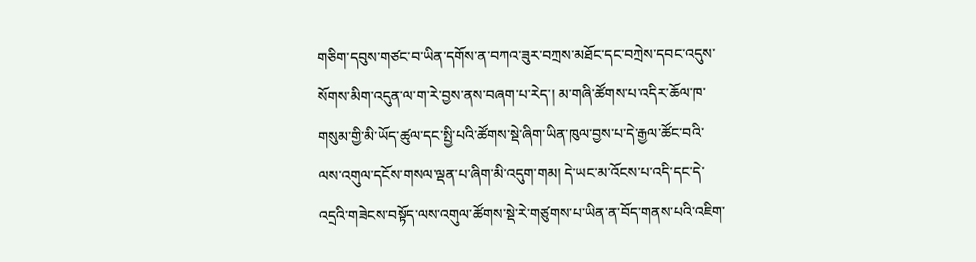གཅིག་དབུས་གཙང་བ་ཡིན་དགོས་ན་བཀའ་ཟུར་བཀྲས་མཐོང་དང་བཀྲེས་དབང་འདུས་སོགས་མིག་འདུན་ལ་ག་རེ་བྱས་ནས་བཞག་པ་རེད་། མ་གཞི་ཚོགས་པ་འདིར་ཆོལ་ཁ་གསུམ་གྱི་མི་ཡོད་ཚུལ་དང་སྤྱི་པའི་ཚོགས་སྡེ་ཞིག་ཡིན་ཁུལ་བྱས་པ་དེ་རྒྱལ་ཚོང་བའི་ལས་འགུལ་དངོས་གསལ་ལྡན་པ་ཞིག་མི་འདུག་གམ། དེ་ཡང་མ་འོངས་པ་འདི་དང་དེ་འདྲའི་གཟེངས་བསྟོད་ལས་འགུལ་ཚོགས་སྡེ་རེ་གཙུགས་པ་ཡིན་ན་བོད་གནས་པའི་འཇིག་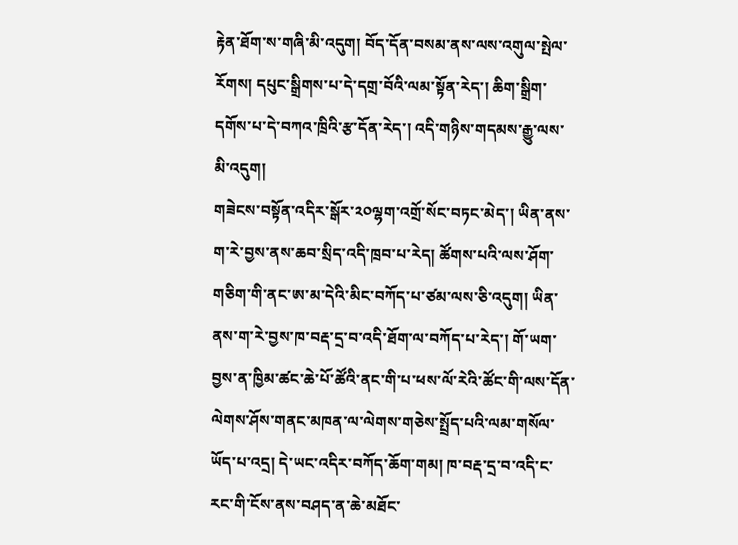རྟེན་ཐོག་ས་གཞི་མི་འདུག། བོད་དོན་བསམ་ནས་ལས་འགུལ་སྤེལ་རོགས། དཔུང་སྒྲིགས་པ་དེ་དགྲ་བོའི་ལམ་སྟོན་རེད་། ཆིག་སྒྲིག་དགོས་པ་དེ་བཀའ་ཁྲིའི་རྩ་དོན་རེད་། འདི་གཉིས་གདམས་རྒྱུ་ལས་མི་འདུག།
གཟེངས་བསྟོན་འདིར་སྒོར་༢༠ལྷག་འགྲོ་སོང་བཏང་མེད་། ཡིན་ནས་ག་རེ་བྱས་ནས་ཆབ་སྲིད་འདི་ཁྲབ་པ་རེད། ཚོགས་པའི་ལས་ཤོག་གཅིག་གི་ནང་ཨ་མ་དེའི་མིང་བཀོད་པ་ཙམ་ལས་ཅི་འདུག། ཡིན་ནས་ག་རེ་བྱས་ཁ་བརྡ་དྲ་བ་འདི་ཐོག་ལ་བཀོད་པ་རེད་། གོ་ཡག་བྱས་ན་ཁྱིམ་ཚང་ཆེ་པོ་ཚོའི་ནང་གི་པ་ཕས་ལོ་རེའི་ཚོང་གི་ལས་དོན་ལེགས་ཤོས་གནང་མཁན་ལ་ལེགས་གཅེས་སྤྲོད་པའི་ལམ་གསོལ་ཡོད་པ་འདྲ། དེ་ཡང་འདིར་བཀོད་ཆོག་གམ། ཁ་བརྡ་དྲ་བ་འདི་ང་རང་གི་ངོས་ནས་བཤད་ན་ཆེ་མཐོང་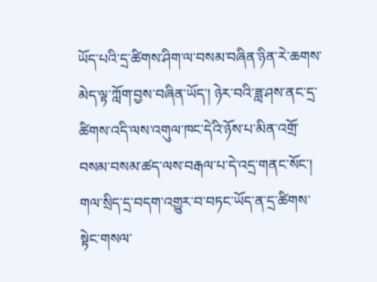ཡོད་པའི་དྲ་ཚིགས་ཤིག་ལ་བསམ་བཞིན་ཉིན་རེ་ཆགས་མེད་ལྟ་ཀློག་བྱས་བཞིན་ཡོད་། ཉེར་བའི་ཟླ་ཤས་ནང་དྲ་ཚིགས་འདི་ལས་འགུལ་ཁང་དེའི་ཉོས་པ་མིན་འགྲོ་བསམ་བསམ་ཚད་ལས་བརྒལ་པ་དེ་འདྲ་གནང་སོང་། གལ་སྲིད་དྲ་བདག་འགྱུར་བ་བཏང་ཡོད་ན་དྲ་ཚིགས་སྟེང་གསལ་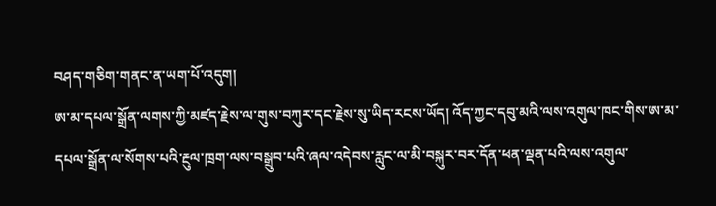བཤད་གཅིག་གནང་ན་ཡག་པོ་འདུག།
ཨ་མ་དཔལ་སྒྲོན་ལགས་ཀྱི་མཛད་རྗེས་ལ་གུས་བཀུར་དང་རྗེས་སུ་ཡིད་རངས་ཡོད། འོད་ཀྱང་དབུ་མའི་ལས་འགུལ་ཁང་གིས་ཨ་མ་དཔལ་སྒྲོན་ལ་སོགས་པའི་རྔུལ་ཁྲག་ལས་བསྒྲུབ་པའི་ཞལ་འདེབས་རླུང་ལ་མི་བསྐུར་བར་དོན་ཕན་ལྡན་པའི་ལས་འགུལ་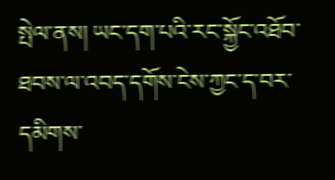སྤེལ་ནས། ཡང་དག་པའི་རང་སྐྱོང་འཐོབ་ཐབས་ལ་འབད་དགོས་ངེས་ཀྱང་ད་བར་དམིགས་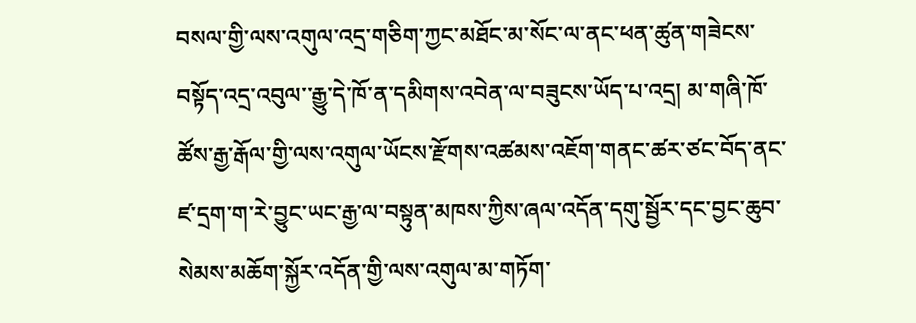བསལ་གྱི་ལས་འགུལ་འདྲ་གཅིག་ཀྱང་མཐོང་མ་སོང་ལ་ནང་ཕན་ཚུན་གཟེངས་བསྟོད་འདྲ་འབུལ་་རྒྱུ་དེ་ཁོ་ན་དམིགས་འབེན་ལ་བཟུངས་ཡོད་པ་འདྲ། མ་གཞི་ཁོ་ཚོས་རྒྱ་རྒོལ་གྱི་ལས་འགུལ་ཡོངས་རྫོགས་འཚམས་འཇོག་གནང་ཚར་ཙང་བོད་ནང་ཛ་དྲག་ག་རེ་བྱུང་ཡང་རྒྱ་ལ་བསྟུན་མཁས་ཀྱིས་ཞལ་འདོན་དགུ་སྦྱོར་དང་བྱང་ཆུབ་སེམས་མཆོག་སྐྱོར་འདོན་གྱི་ལས་འགུལ་མ་གཏོག་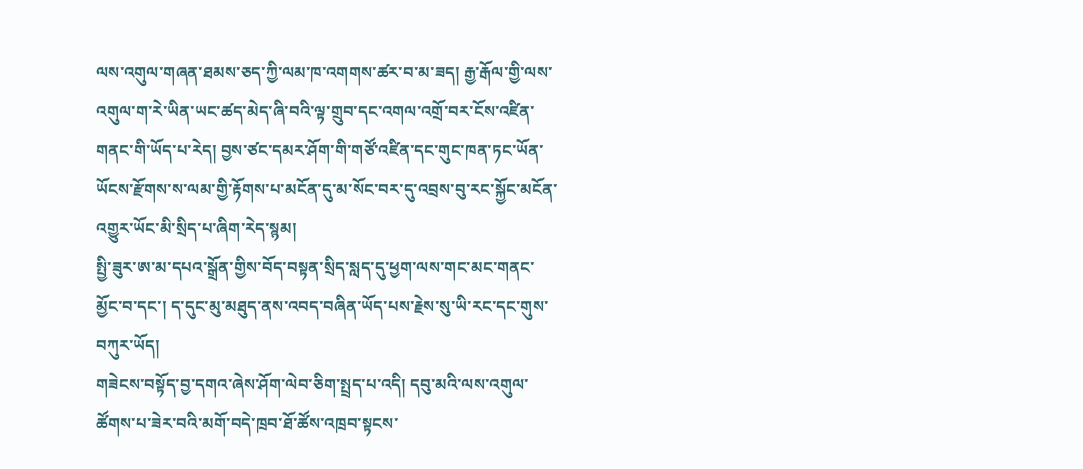ལས་འགུལ་གཞན་ཐམས་ཅད་ཀྱི་ལམ་ཁ་འགགས་ཚར་བ་མ་ཟད། རྒྱ་རྒོལ་གྱི་ལས་འགུལ་ག་རེ་ཡིན་ཡང་ཚད་མེད་ཞི་བའི་ལྟ་གྲུབ་དང་འགལ་འགྲོ་བར་ངོས་འཛིན་གནང་གི་ཡོད་པ་རེད། བྱས་ཙང་དམར་ཤོག་གི་གཙོ་འཛིན་དང་གུང་ཁན་ཏང་ཡོན་ཡོངས་རྫོགས་ས་ལམ་གྱི་རྟོགས་པ་མངོན་དུ་མ་སོང་བར་དུ་འབྲས་བུ་རང་སྐྱོང་མངོན་འགྱུར་ཡོང་མི་སྲིད་པ་ཞིག་རེད་སྙམ།
སྤྱི་ཟུར་ཨ་མ་དཔའ་སྒྲོན་གྱིས་བོད་བསྟན་སྲིད་སླད་དུ་ཕྱག་ལས་གང་མང་གནང་མྱོང་བ་དང་། ད་དུང་མུ་མཐུད་ནས་འབད་བཞིན་ཡོད་པས་རྗེས་སུ་ཡི་རང་དང་གུས་བཀུར་ཡོད།
གཟེངས་བསྟོད་བྱ་དགའ་ཞེས་ཤོག་ལེབ་ཅིག་སྤྲད་པ་འདི། དབུ་མའི་ལས་འགུལ་ཚོགས་པ་ཟེར་བའི་མགོ་བདེ་ཁྲབ་ཐོ་ཚོས་འཁྲབ་སྟངས་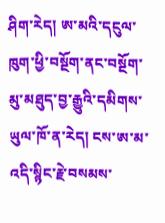ཤིག་རེད། ཨ་མའི་དངུལ་ཁུག་ཕྱི་བསྔོག་ནང་བསྔོག་མུ་མཐུད་བྱ་རྒྱུའི་དམིགས་ཡུལ་ཁོ་ན་རེད། ངས་ཨ་མ་འདི་སྙིང་རྗེ་བསམས་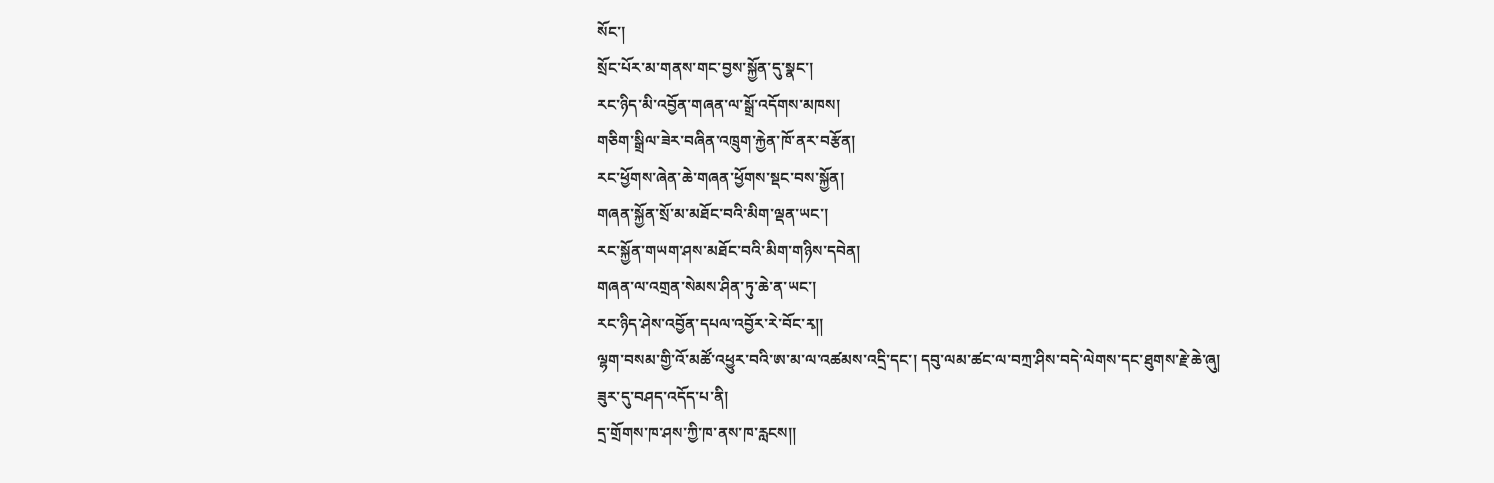སོང་།
སྲོང་པོར་མ་གནས་གང་བྱས་སྐྱོན་དུ་སྣང་།
རང་ཉིད་མི་འབྱོན་གཞན་ལ་སྒྲོ་འདོགས་མཁས།
གཅིག་སྒྲིལ་ཟེར་བཞིན་འཁྲུག་རྐྱེན་ཁོ་ནར་བརྩོན།
རང་ཕྱོགས་ཞེན་ཆེ་གཞན་ཕྱོགས་སྡང་བས་སྐྱོན།
གཞན་སྐྱོན་སྲོ་མ་མཐོང་བའི་མིག་ལྡན་ཡང་།
རང་སྐྱོན་གཡག་ཤས་མཐོང་བའི་མིག་གཉིས་དབེན།
གཞན་ལ་འགྲན་སེམས་ཤིན་ཏུ་ཆེ་ན་ཡང་།
རང་ཉིད་ཤེས་འབྱོན་དཔལ་འབྱོར་རེ་བོང་རྭ།།
ལྷག་བསམ་གྱི་འོ་མཚོ་འཕྱུར་བའི་ཨ་མ་ལ་འཚམས་འདྲི་དང་། དབུ་ལམ་ཚང་ལ་བཀྲ་ཤིས་བདེ་ལེགས་དང་ཐུགས་རྗེ་ཆེ་ཞུ།
ཟུར་དུ་བཤད་འདོད་པ་ནི།
དྲ་གྲོགས་ཁ་ཤས་ཀྱི་ཁ་ནས་ཁ་རླངས།།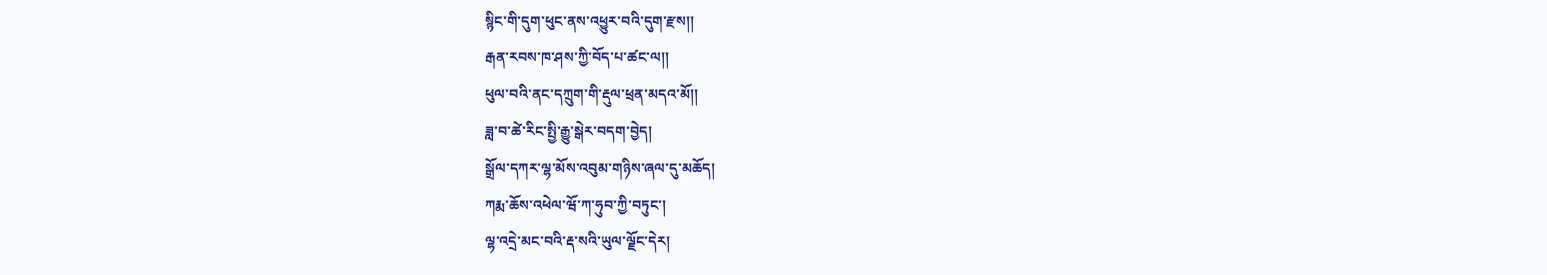སྙིང་གི་དུག་ཕུང་ནས་འཕྱུར་བའི་དུག་རྫས།།
རྒན་རབས་ཁ་ཤས་ཀྱི་བོད་པ་ཚང་ལ།།
ཕུལ་བའི་ནང་དཀྲུག་གི་རྡུལ་ཕྲན་མདའ་མོ།།
ཟླ་བ་ཚེ་རིང་སྤྱི་རྒྱུ་སྒེར་བདག་བྱེད།
སྒྲོལ་དཀར་ལྷ་མོས་འབུམ་གཉིས་ཞལ་དུ་མཆོད།
ཀརྨ་ཆོས་འཕེལ་ཝོ་ཀ་ཧུབ་ཀྱི་བཏུང་།
ལྷ་འདྲེ་མང་བའི་རྡ་སའི་ཡུལ་ལྗོང་དེར།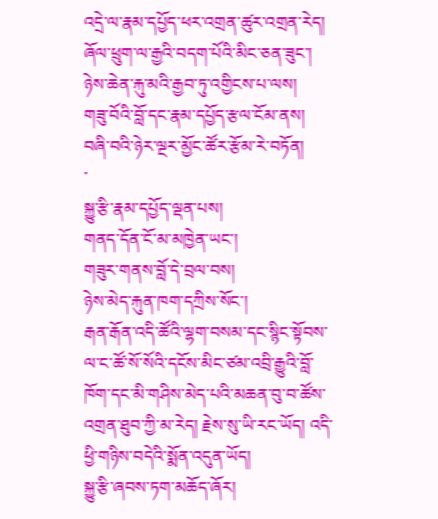འདྲེ་ལ་རྣམ་དཔྱོད་ཕར་འགྲན་ཚུར་འགྲན་རེད།
ཞོལ་ཕྲུག་ལ་རྒྱའི་བདག་པོའི་མིང་ཅན་ཟུང་།
ཉེས་ཆེན་རྐུ་མའི་རྒྱབ་ཏུ་འགྱིངས་པ་ལས།
གཟུ་བོའི་བློ་དང་རྣམ་དཔྱོད་རྩལ་ངོམ་ནས།
བཞི་བའི་ཉེར་ལྔར་མྱོང་ཚོར་རྩོམ་རེ་བཏོན།
་
སྐྱུ་རྩི་རྣམ་དཔྱོད་ལྡན་པས།
གནད་དོན་ངོ་མ་མཁྱེན་ཡང་།
གཟུར་གནས་བློ་དེ་བྲལ་བས།
ཉེས་མེད་རྐུན་ཁག་དཀྲིས་སོང་།
རྒན་རྒོན་འདི་ཚོའི་ལྷག་བསམ་དང་སྙིང་སྟོབས་ལ་ང་ཚོ་སོ་སོའི་དངོས་མིང་ཙམ་འབྲི་རྒྱུའི་བློ་ཁོག་དང་མི་གཤིས་མེད་པའི་མཆན་བུ་བ་ཚོས་འགྲན་ཐུབ་ཀྱི་མ་རེད། རྗེས་སུ་ཡི་རང་ཡོད། འདི་ཕྱི་གཉིས་བདེའི་སྨོན་འདུན་ཡོད།
སྐྱུ་རྩི་ཞབས་ཏག་མཆོད་ཞོར།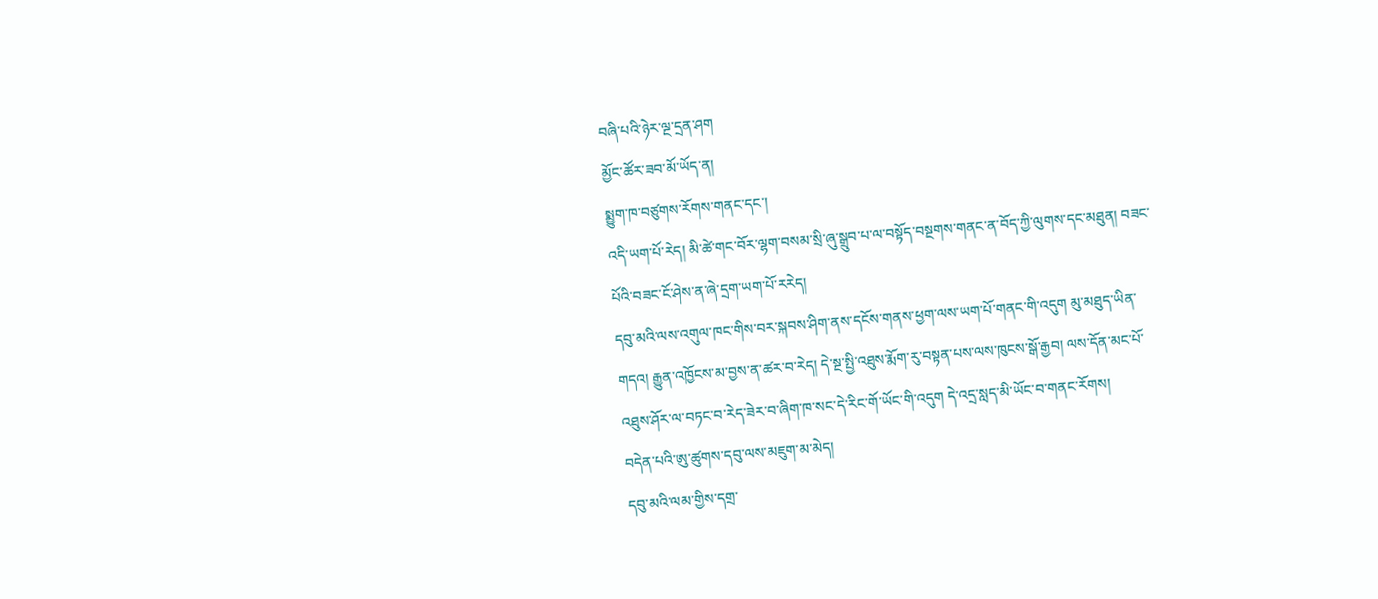བཞི་པའི་ཉེར་ལྔ་དྲན་ཤག
མྱོང་ཚོར་ཟབ་མོ་ཡོད་ན།
སྨྱུག་ཁ་བཙུགས་རོགས་གནང་དང་།
འདི་ཡག་པོ་རེད། མི་ཚེ་གང་བོར་ལྷག་བསམ་སྲི་ཞུ་སྒྲུབ་པ་ལ་བསྟོད་བསྔགས་གནང་ན་བོད་ཀྱི་ལུགས་དང་མཐུན། བཟང་པོའི་བཟང་ངོ་ཤེས་ན་ཞེ་དྲག་ཡག་པོ་རརེད།
དབུ་མའི་ལས་འགུལ་ཁང་གིས་བར་སྐབས་ཤིག་ནས་དངོས་གནས་ཕྱག་ལས་ཡག་པོ་གནང་གི་འདུག མུ་མཐུད་ཡིན་གདའ། རྒྱུན་འཁྱོངས་མ་བྱས་ན་ཚར་བ་རེད། དེ་སྔ་སྤྱི་འཐུས་རྨོག་རུ་བསྟན་པས་ལས་ཁུངས་སྒོ་རྒྱབ། ལས་དོན་མང་པོ་འཐུས་ཤོར་ལ་བཏང་བ་རེད་ཟེར་བ་ཞིག་ཁ་སང་དེ་རིང་གོ་ཡོང་གི་འདུག དེ་འདྲ་སླད་མི་ཡོང་བ་གནང་རོགས།
བདེན་པའི་ཨུ་ཚུགས་དབུ་ལས་མཇུག་མ་མེད།
དབུ་མའི་ལམ་གྱིས་དགྲ་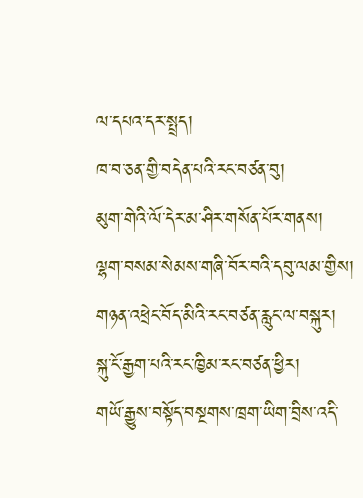ལ་དཔའ་དར་སྤྲད།
ཁ་བ་ཅན་གྱི་བདེན་པའི་རང་བཙན་བུ།
མུག་གེའི་ལོ་དེར་མ་ཤིར་གསོན་པོར་གནས།
ལྷག་བསམ་སེམས་གཞི་བོར་བའི་དབུ་ལམ་གྱིས།
གཉན་འཕྲེང་བོད་མིའི་རང་བཙན་རླུང་ལ་བསྐུར།
སྐུ་ངོ་རྒྱག་པའི་རང་ཁྱིམ་རང་བཙན་ཕྱིར།
གཡོ་རྒྱུས་བསྟོད་བསྔགས་ཁྲག་ཡིག་བྲིས་འདི་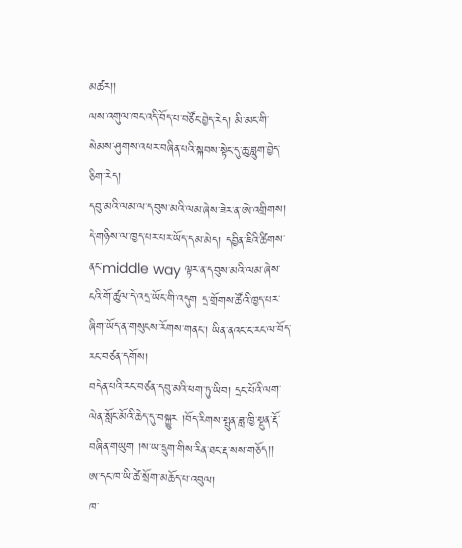མཚར།།
ལས་འགུལ་ཁང་འདི་བོད་པ་བཙོང་བྱེད་རེད། མི་མང་གི་སེམས་ཤུགས་འཕར་བཞིན་པའི་སྐབས་སྟེང་དུ་ཆུ་བླུག་བྱེད་ཅིག་རེད།
དབུ་མའི་ལམ་ལ་དབུས་མའི་ལམ་ཞེས་ཟེར་ན་ཨེ་འགྲིགས། དེ་གཉིས་ལ་ཁྱད་པར་པར་ཡོད་དམ་མེད། དབྱིན་ཇིའི་ཚིགས་ནང་middle way ལྟར་ན་དབུས་མའི་ལམ་ཞེས་ངའི་གོ་ཚུལ་དེ་འདྲ་ཡོང་གི་འདུག དྲ་གྲོགས་ཚོའི་ཁྱད་པར་ཞིག་ཡོད་ན་གསུངས་རོགས་གནང་། ཡིན་ནའང་ང་རང་ལ་བོད་རང་བཙན་དགོས།
བདེན་པའི་རང་བཙན་དབུ་མའི་ཕག་ཏུ་ཡིབ། དྲང་པོའི་ལག་ལེན་སློང་མོའི་ཆེད་དུ་བསྐྱུར །བོད་རིགས་སྤུན་ཟླ་ཁྱི་སྔུན་རྡོ་བཞིན་གཡུག །ས་ཡ་དྲུག་གིས་རིན་ཐང་རྡ་སས་གཅོད།།
ཨ་དང་ཁ་ཡི་ཚེ་སྲོག་མཆོད་པ་འབུལ།
ཁ་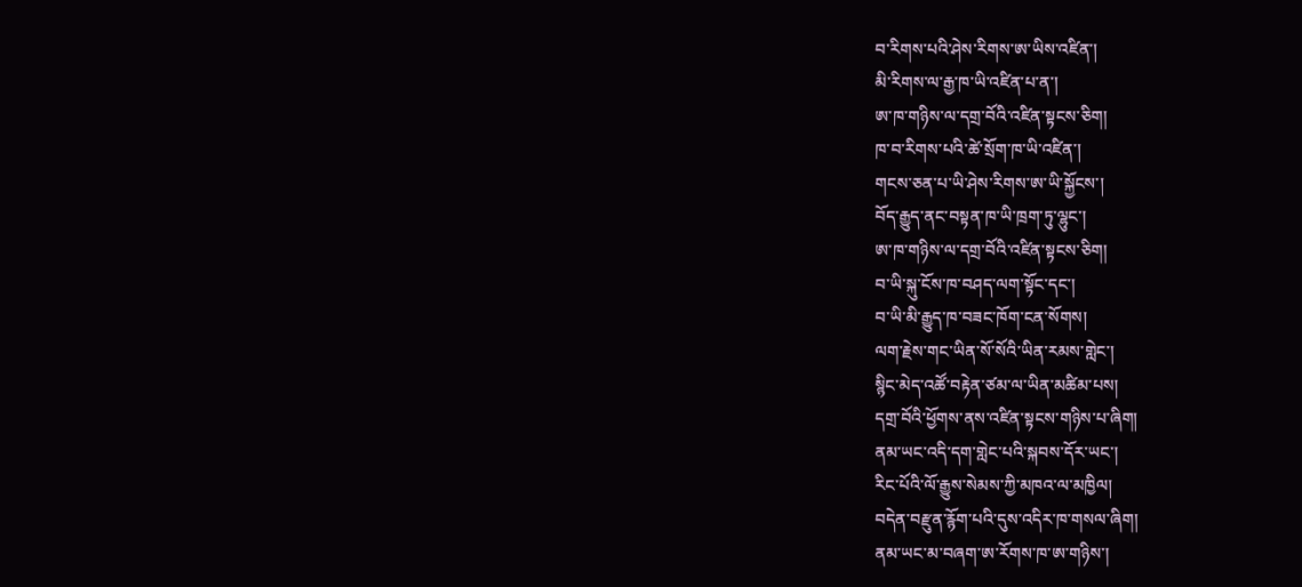བ་རིགས་པའི་ཤེས་རིགས་ཨ་ཡིས་འཛིན་།
མི་རིགས་ལ་རྒྱ་ཁ་ཡི་འཛིན་པ་ན་།
ཨ་ཁ་གཉིས་ལ་དགྲ་བོའི་འཛིན་སྟངས་ཅིག།
ཁ་བ་རིགས་པའི་ཚེ་སྲོག་ཁ་ཡི་འཛིན་།
གངས་ཅན་པ་ཡི་ཤེས་རིགས་ཨ་ཡི་སྐྱོངས་།
བོད་རྒྱུད་ནང་བསྟན་ཁ་ཡི་ཁྲག་ཏུ་ལྷུང་།
ཨ་ཁ་གཉིས་ལ་དགྲ་བོའི་འཛིན་སྟངས་ཅིག།
བ་ཡི་སྐུ་ངོས་ཁ་བཤད་ལག་སྟོང་དང་།
བ་ཡི་མི་རྒྱུད་ཁ་བཟང་ཁོག་ངན་སོགས།
ལག་རྗེས་གང་ཡིན་སོ་སོའི་ཡིན་རམས་གླེང་།
སྙིང་མེད་འཚོ་བརྟེན་ཙམ་ལ་ཡིན་མཚིམ་པས།
དགྲ་བོའི་ཕྱོགས་ནས་འཛིན་སྟངས་གཉིས་པ་ཞིག།
ནམ་ཡང་འདི་དག་གླེང་པའི་སྐབས་དོར་ཡང་།
རིང་པོའི་ལོ་རྒྱུས་སེམས་ཀྱི་མཁའ་ལ་མཁྱིལ།
བདེན་བརྫུན་རྙོག་པའི་དུས་འདིར་ཁ་གསལ་ཞིག།
ནམ་ཡང་མ་བཞག་ཨ་རོགས་ཁ་ཨ་གཉིས་།